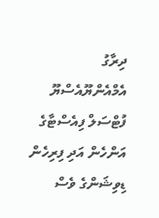ދިރާގު އެމްއެންޔޫއެސްޔޫ ފުޓްސަލް ފިއެސްޓާގެ އަންހެން އަދި ފިރިހެން ޑިވިޝަންގެ ވެސް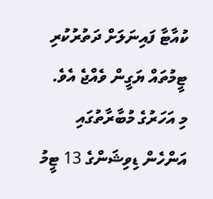ކުއާޓާ ފައިނަލަށް ދަތުރުކުރި ޓީމުތައް ޔަގީން ވެއްޖެ އެވެ.
މި އަހަރުގެ މުބާރާތުގައި އަންހެން ޑިވިޝަންގެ 13 ޓީމު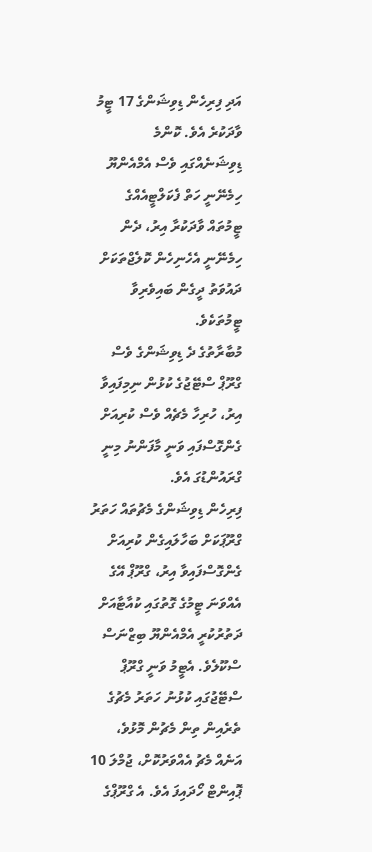އަދި ފިރިހެން ޑިވިޝަންގެ 17 ޓީމު ވާދަކުރެ އެވެ. ކޮންމެ ޑިވިޝަނެއްގައި ވެސް އެމްއެންޔޫ ހިމެނޭނީ ހަތް ފެކަލްޓީއެއްގެ ޓީމުތައް ވާދަކުރާ އިރު، ދެން ހިމެނޭނީ އެހެނިހެން ކޮލެޖްތަކަށް ދައުވަތު ދީގެން ބައިވެރިވާ ޓީމުތަކެވެ.
މުބާރާތުގެ ދެ ޑިވިޝަންގެ ވެސް ގްރޫޕް ސްޓޭޖުގެ ކުޅުން ނިމިފައިވާ އިރު، ހުރިހާ މެޗެއް ވެސް ކުރިއަށް ގެންގޮސްފައި ވަނީ މާފަންނު މިނީ ގްރައުންޑުގަ އެވެ.
ފިރިހެން ޑިވިޝަންގެ މެޗުތައް ހަތަރު ގްރޫޕަކަށް ބަހާލައިގެން ކުރިއަށް ގެންގޮސްފައިވާ އިރު، ގްރޫޕް އޭގެ އެއްވަނަ ޓީމުގެ ގޮތުގައި ކުއާޓާއަށް ދަތުރުކުރީ އެމްއެންޔޫ ބިޒްނަސް ސްކޫލެވެ. އެޓީމު ވަނީ ގްރޫޕް ސްޓޭޖުގައި ކުޅުނު ހަތަރު މެޗުގެ ތެރެއިން ތިން މެޗުން މޮޅުވެ، އަނެއް މެޗު އެއްވަރުކޮށް، ޖުމްލަ 10 ޕޮއިންޓް ހޯދައިފަ އެވެ. އެ ގްރޫޕްގެ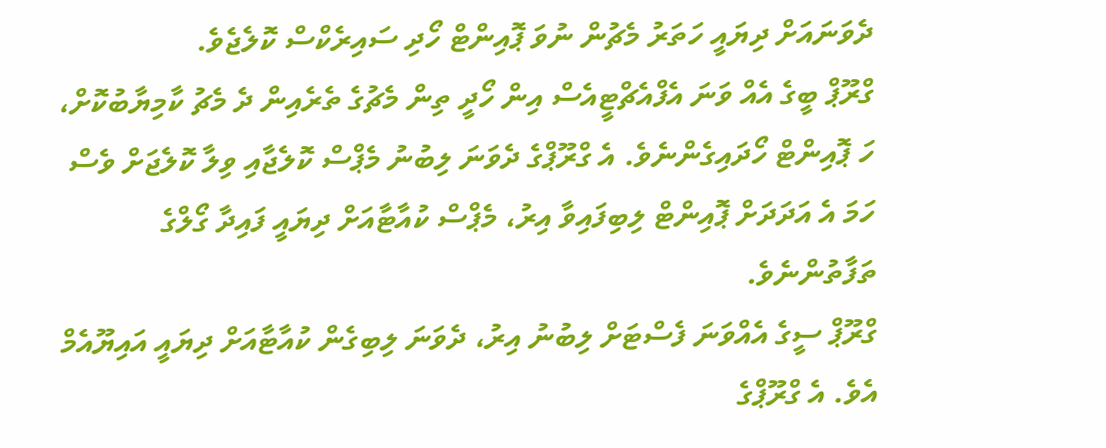ދެވަނައަށް ދިޔައީ ހަތަރު މެޗުން ނުވަ ޕޮއިންޓް ހޯދި ސައިރެކްސް ކޮލެޖެވެ.
ގްރޫޕް ބީގެ އެއް ވަނަ އެފްއެޗްޓީއެސް އިން ހޯދީ ތިން މެޗުގެ ތެރެއިން ދެ މެޗު ކާމިޔާބުކޮށް، ހަ ޕޮއިންޓް ހޯދައިގެންނެވެ. އެ ގްރޫޕްގެ ދެވަނަ ލިބުނު މެޕްސް ކޮލެޖާއި ވިލާ ކޮލެޖަށް ވެސް ހަމަ އެ އަދަދަށް ޕޮއިންޓް ލިބިފައިވާ އިރު، މެޕްސް ކުއާޓާއަށް ދިޔައީ ފައިދާ ގޯލްގެ ތަފާތުންނެވެ.
ގްރޫޕް ސީގެ އެއްވަނަ ފެސްޓަށް ލިބުނު އިރު، ދެވަނަ ލިބިގެން ކުއާޓާއަށް ދިޔައީ އައިޔޫއެމް އެވެ. އެ ގްރޫޕްގެ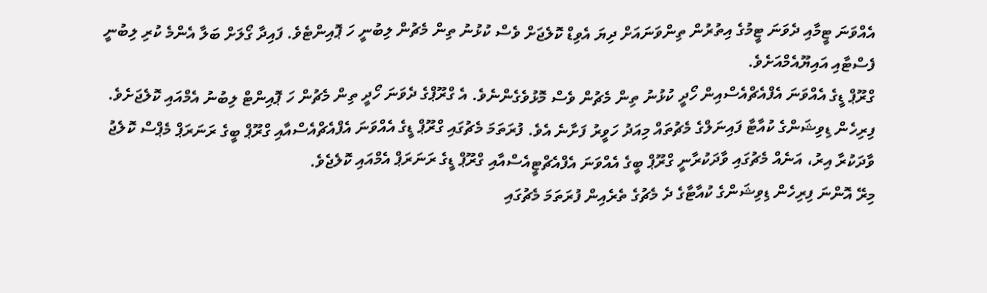އެއްވަނަ ޓީމާއި ދެވަނަ ޓީމުގެ އިތުރުން ތިންވަނައަށް ދިޔަ އެވިޑް ކޮލެޖަށް ވެސް ކުޅުނު ތިން މެޗުން ލިބުނީ ހަ ޕޮއިންޓެވެ. ފައިދާ ގޯލަށް ބަލާ އެންމެ ކުރި ލިބުނީ ފެސްޓާއި އައިޔޫއެމްއަށެވެ.
ގްރޫޕް ޑީގެ އެއްވަނަ އެފްއެޗްއެސްއިން ހޯދީ ކުޅުނު ތިން މެޗުން ވެސް މޮޅުވެގެންނެވެ. އެ ގްރޫޕްގެ ދެވަނަ ހޯދީ ތިން މެޗުން ހަ ޕޮއިންޓް ލިބުނު އެމްއައި ކޮލެޖަށެވެ.
ފިރިހެން ޑިވިޝަންގެ ކުއާޓާ ފައިނަލްގެ މެޗުތައް މިއަދު ހަވީރު ފަށާނެ އެވެ. ފުރަތަމަ މެޗުގައި ގްރޫޕް ޑީގެ އެއްވަނަ އެފްއެޗްއެސްއާއި ގްރޫޕް ބީގެ ރަނަރަޕް މެޕްސް ކޮލެޖު ވާދަކުރާ އިރު، އަނެއް މެޗުގައި ވާދަކުރާނީ ގްރޫޕް ބީގެ އެއްވަނަ އެފްއެޗްޓީއެސްއާއި ގްރޫޕް ޑީގެ ރަނަރަޕް އެމްއައި ކޮލެޖެވެ.
މިރޭ އޮންނަ ފިރިހެން ޑިވިޝަންގެ ކުއާޓާގެ ދެ މެޗުގެ ތެރެއިން ފުރަތަމަ މެޗުގައި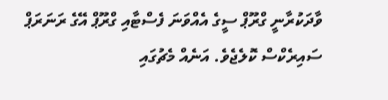ވާދަކުރާނީ ގްރޫޕް ސީގެ އެއްވަނަ ފެސްޓާއި ގްރޫޕް އޭގެ ރަނަރަޕް ސައިރެކްސް ކޮލެޖެވެ. އަނެއް މެޗުގައި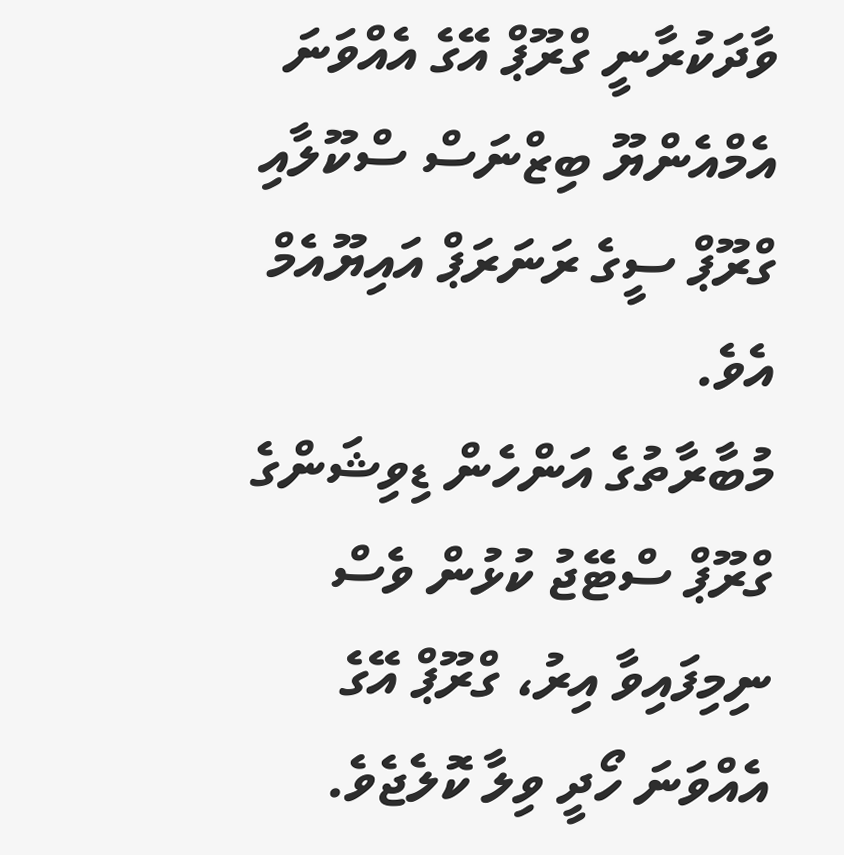ވާދަކުރާނީ ގްރޫޕް އޭގެ އެއްވަނަ އެމްއެންޔޫ ބިޒްނަސް ސްކޫލާއި ގްރޫޕް ސީގެ ރަނަރަޕް އައިޔޫއެމް އެވެ.
މުބާރާތުގެ އަންހެން ޑިވިޝަންގެ ގްރޫޕް ސްޓޭޖު ކުޅުން ވެސް ނިމިފައިވާ އިރު، ގްރޫޕް އޭގެ އެއްވަނަ ހޯދީ ވިލާ ކޮލެޖެވެ.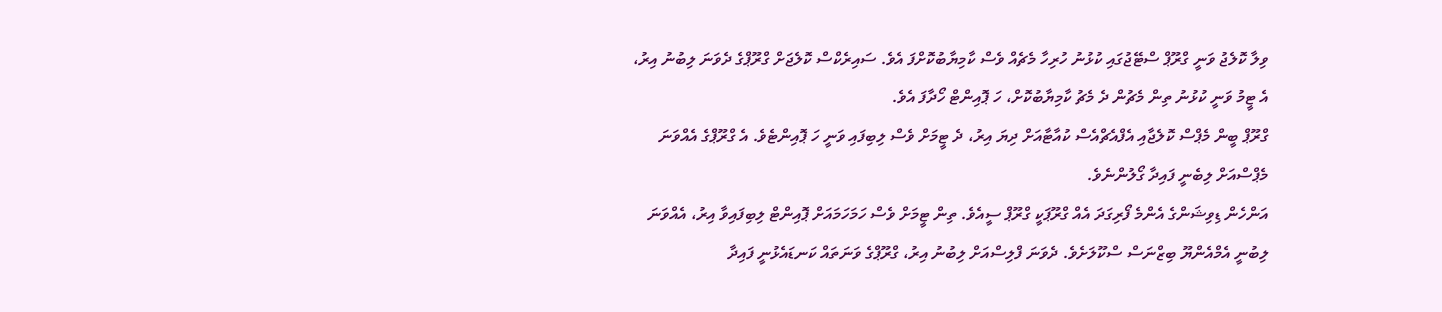ވިލާ ކޮލެޖު ވަނީ ގްރޫޕް ސްޓޭޖުގައި ކުޅުނު ހުރިހާ މެޗެއް ވެސް ކާމިޔާބުކޮށްފަ އެވެ. ސައިރެކްސް ކޮލެޖަށް ގްރޫޕްގެ ދެވަނަ ލިބުނު އިރު، އެ ޓީމު ވަނީ ކުޅުނު ތިން މެޗުން ދެ މެޗު ކާމިޔާބުކޮށް، ހަ ޕޮއިންޓް ހޯދާފަ އެވެ.
ގްރޫޕް ބީން މެޕްސް ކޮލެޖާއި އެފްއެޗްއެސް ކުއާޓާއަށް ދިޔަ އިރު، ދެ ޓީމަށް ވެސް ލިބިފައި ވަނީ ހަ ޕޮއިންޓެވެ. އެ ގްރޫޕްގެ އެއްވަނަ މެޕްސްއަށް ލިބެނީ ފައިދާ ގޯލުންނެވެ.
އަންހެން ޑިވިޝަންގެ އެންމެ ފޯރިގަދަ އެއް ގްރޫޕަކީ ގްރޫޕް ސީއެވެ. ތިން ޓީމަށް ވެސް ހަމަހަމައަށް ޕޮއިންޓް ލިބިފައިވާ އިރު، އެއްވަނަ ލިބުނީ އެމްއެންޔޫ ބިޒްނަސް ސްކޫލަށެވެ. ދެވަނަ ފްލިސްއަށް ލިބުނު އިރު، ގްރޫޕްގެ ވަނަތައް ކަނޑައެޅުނީ ފައިދާ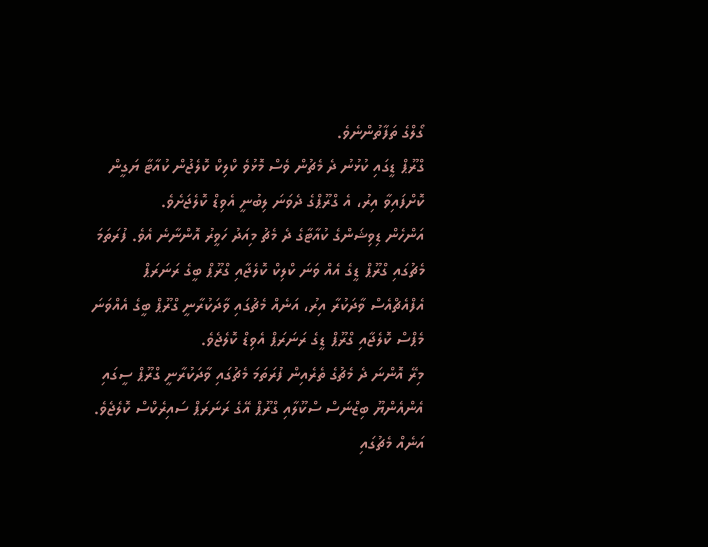ގޯލްގެ ތަފާތުންނެވެ.
ގްރޫޕް ޑީގައި ކުޅުނު ދެ މެޗުން ވެސް މޮޅުވެ ކްލިކް ކޮލެޖުން ކުއާޓާ ޔަގީން ކޮށްފައިވާ އިރު، އެ ގްރޫޕްގެ ދެވަނަ ލިބުނީ އެވިޑް ކޮލެޖަށެވެ.
އަންހެން ޑިވިޝަންގެ ކުއާޓާގެ ދެ މެޗު މިއަދު ހަވީރު އޮންނާނެ އެވެ. ފުރަތަމަ މެޗުގައި ގްރޫޕް ޑީގެ އެއް ވަނަ ކްލިކް ކޮލެޖާއި ގްރޫޕް ބީގެ ރަނަރަޕް އެފްއެޗްއެސް ވާދަކުރާ އިރު، އަނެއް މެޗުގައި ވާދަކުރާނީ ގްރޫޕް ބީގެ އެއްވަނަ މެޕްސް ކޮލެޖާއި ގްރޫޕް ޑީގެ ރަނަރަޕް އެވިޑް ކޮލެޖެވެ.
މިރޭ އޮންނަ ދެ މެޗުގެ ތެރެއިން ފުރަތަމަ މެޗުގައި ވާދަކުރާނީ ގްރޫޕް ސީގައި އެންއެންޔޫ ބިޒްނަސް ސްކޫލާއި ގްރޫޕް އޭގެ ރަނަރަޕް ސައިރެކްސް ކޮލެޖެވެ. އަނެއް މެޗުގައި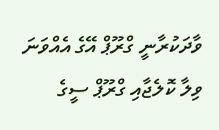ވާދަކުރާނީ ގްރޫޕް އޭގެ އެއްވަނަ ވިލާ ކޮލެޖާއި ގްރޫޕް ސީގެ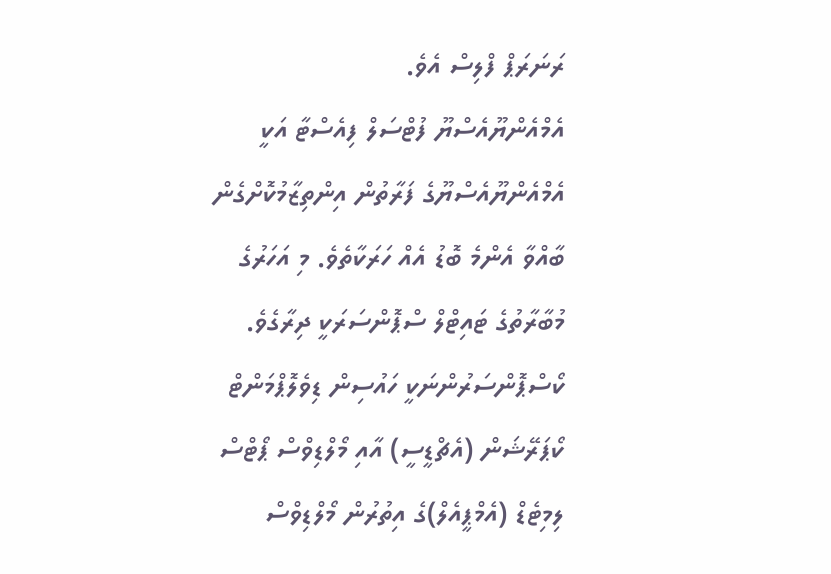ރަނަރަޕް ފްލިސް އެވެ.
އެމްއެންޔޫއެސްޔޫ ފުޓްސަލް ފިއެސްޓާ އަކީ އެމްއެންޔޫއެސްޔޫގެ ފަރާތުން އިންތިޒާމުކޮށްގެން ބާއްވާ އެންމެ ބޮޑު އެއް ހަރަކާތެވެ. މި އަހަރުގެ މުބާރާތުގެ ޓައިޓްލް ސްޕޮންސަރަކީ ދިރާގެވެ. ކޯސްޕޮންސަރުންނަކީ ހައުސިން ޑިވެލޮޕްމަންޓް ކޯޕަރޭޝަން (އެޗްޑީސީ) އާއި މޯލްޑިވްސް ޕޯޓްސް ލިމިޓެޑް (އެމްޕީއެލް)ގެ އިތުރުން މޯލްޑިވްސް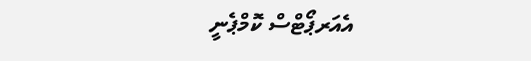އެއަރޕޯޓްސް ކޮމްޕެނީ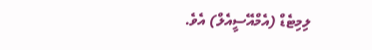ލިމިޓެޑް (އެމްއޭސީއެލް) އެވެ.